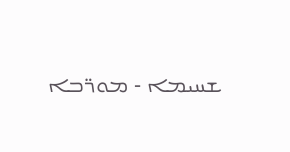ܫܚܝܡܐ - ܡܘܪ̈ܒܐ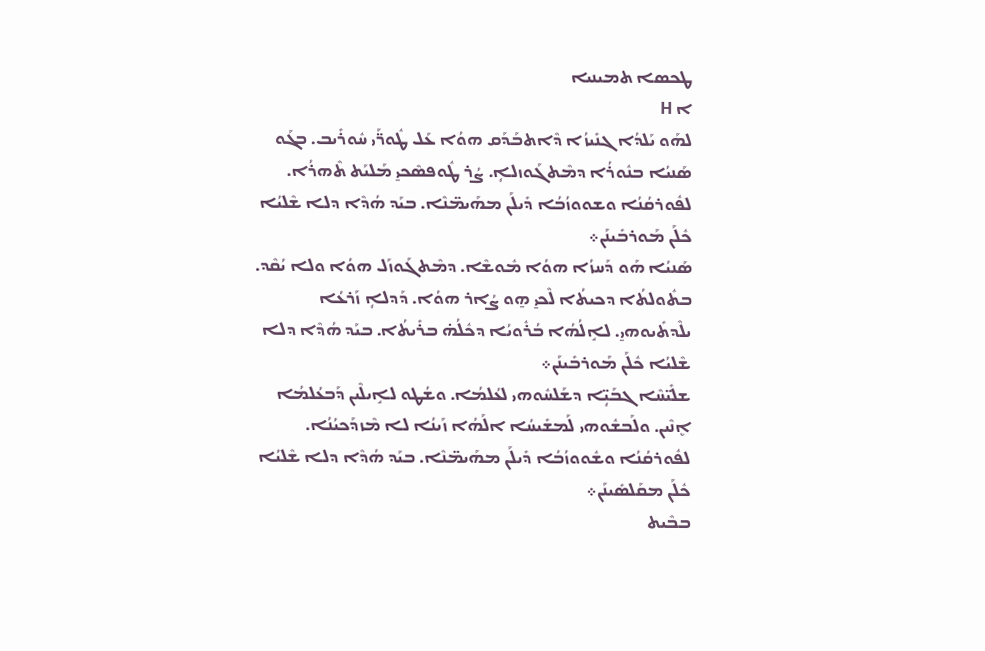ܛܟܣܐ ܬܡܝܢܝܐ
ܐ H
ܠܗܰܘ ܝܰܠܕܳܐ ܓܢܺܝܙܳܐ ܕܶܐܬܒܰܕܰܩ ܗܘܳܐ ܥܰܠ ܛܽܘܪ̈ܰܝ ܚܽܘܪܺܝܒ. ܒܓܰܘ ܣܰܢܝܳܐ ܒܢܽܘܪܳܐ ܕܡܶܬܓܰܘܙܠܐܴ. ܨܳܪ ܛܽܘܦܣܶܟܝ̱ ܡܰܠܝܰܬ ܬܶܗܪܳܐ. ܠܦܽܘܪܩܳܢܳܐ ܘܫܘܘܙܳܒܳܐ ܕܺܝܠܰܢ ܡܗܰܝܡ̈ܢܶܐ. ܒܝܰܕ ܗܳܕܶܐ ܕܠܐ ܫܶܠܝܳܐ ܟܽܠܰܢ ܡܰܘܪܒܺܝܢܰܢ܀
ܣܰܢܝܳܐ ܗܰܘ ܕܰܚܙܳܐ ܗܘܳܐ ܡܽܘܫܶܐ. ܕܡܶܬܓܰܘܙܰܠ ܗܘܳܐ ܘܠܐ ܝܳܩܶܕ. ܒܬܽܘܠܬܳܐ ܕܟܝܬܳܐ ܠܶܟܝ̱ ܗ̱ܘ ܨܳܐܪ ܗܘܳܐ. ܕܰܕܠܐܴ ܙܰܪܥܳܐ ܝܠܶܕܬܺܝܘܗܝ̱. ܠܐܱܠܳܗܳܐ ܒܳܪܽܘܝܳܐ ܕܟܽܠܳܗ̇ ܒܪܺܝܬܳܐ. ܒܝܰܕ ܗܳܕܶܐ ܕܠܐ ܫܶܠܝܳܐ ܟܽܠܰܢ ܡܰܘܪܒܺܝܢܰܢ܀
ܫܠܺܝ̈ܚܶܐ ܓܒܰܝܴ̈ܐ ܕܫܰܠܚܽܘܗܝ ܠܥܳܠܡܳܐ. ܘܫܳܛܘ ܠܐܱܝܠܶܝܢ ܕܰܒܥܳܠܡܳܐ ܐܷܢܶܝܢ. ܘܠܰܒܫܽܘܗܝ ܠܰܡܫܺܝܚܳܐ ܐܠܰܗܳܐ ܙܰܝܢܳܐ ܠܐ ܡܶܙܕܰܟܝܳܢܳܐ. ܠܦܽܘܪܩܳܢܳܐ ܘܫܽܘܘܙܳܒܳܐ ܕܺܝܠܰܢ ܡܗܰܝܡ̈ܢܶܐ. ܒܝܰܕ ܗܳܕܶܐ ܕܠܐ ܫܶܠܝܳܐ ܟܽܠܰܢ ܡܩܰܠܣܺܝܢܰܢ܀
ܒܒܶܝܬ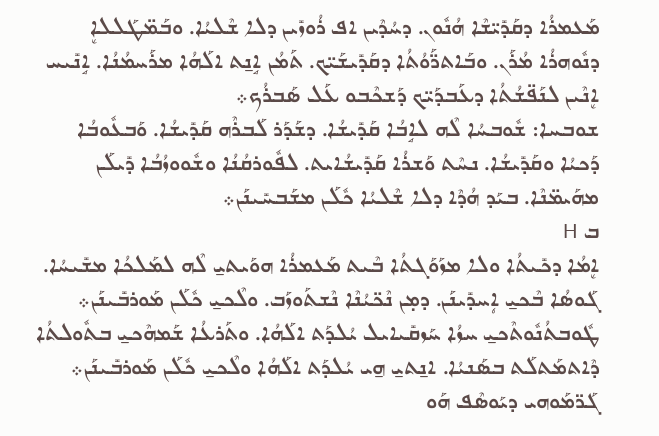ܡܰܥܡܪܳܐ ܕܩܰܕܺܝ̈ܫܶܐ ܗܳܢܽܘܢ. ܕܚܳܕܶܝܢ ܐܦ ܪܳܘܙܺܝܢ ܕܠܐ ܫܶܠܝܳܐ. ܘܒܰܡ̈ܛܰܠܠܐܷ ܕܢܽܘܗܪܳܐ ܡܳܪܰܢ. ܘܒܰܐܬܪ̈ܰܘܳܬܳܐ ܕܩܰܕܺܝܫܰܝ̈ܟ. ܬܰܡܳܢ ܐܱܢ̱ܬ ܐܠܰܗܳܐ ܡܪܰܚܡܳܢܳܐ. ܐܱܢܺܝܚ ܐܷܢܶܝܢ ܠܢܰܦ̈ܫܳܬܳܐ ܕܥܰܒܕܰܝ̈ܟ ܕܰܫܟܶܒܘ ܥܰܠ ܣܰܒܪܳܟ܀
ܫܘܒܚܐ: ܫܽܘܒܚܳܐ ܠܶܗ ܠܐܱܒܳܐ ܩܰܕܺܝܫܳܐ. ܕܫܰܕܰܪ ܠܰܒܪܶܗ ܩܰܕܺܝܫܳܐ. ܘܰܒܥܽܘܒܳܐ ܕܰܟܝܳܐ ܘܩܰܕܺܝܫܳܐ. ܢܚܶܬ ܘܰܫܪܳܐ ܩܰܕܺܝܫܳܐܝܬ. ܠܦܽܘܪܩܳܢܳܐ ܘܫܽܘܘܙܳܒܳܐ ܕܺܝܠܰܢ ܡܗܰܝܡ̈ܢܶܐ. ܒܝܰܕ ܗܳܕܶܐ ܕܠܐ ܫܶܠܝܳܐ ܟܽܠܰܢ ܡܫܰܒܚܺܝܢܰܢ܀
ܒ H
ܐܷܡܳܐ ܕܟܺܝܬܳܐ ܘܠܐ ܡܙܰܘܰܓܬܳܐ ܒܶܝܬ ܡܰܥܡܪܳܐ ܗܘܰܝܬܝ̱ ܠܶܗ ܠܡܰܠܟܳܐ ܡܫܺܝܚܳܐ. ܓܰܘܣܳܐ ܒܶܟܝ̱ ܐܴܚܕܺܝܢܰܢ. ܕܡ̣ܢ ܢܶܟ̈ܝܳܢܶܐ ܢܶܫܬܰܘܙܰܒ. ܘܠܶܟܝ̱ ܟܽܠܰܢ ܡܰܘܪܒܺܝܢܰܢ܀
ܛܽܘܒܬܳܢܽܘܬܶܟܝ̱ ܚܙܳܐ ܚܰܙܩܺܝܐܝܠ ܝܳܠܕܰܬ ܐܠܰܗܳܐ. ܘܬܰܪܥܳܐ ܫܰܡܗܶܟܝ̱ ܒܬܽܘܠܬܳܐ ܕܶܐܬܡܰܬܠܰܬ ܒܣܰܢܝܳܐ. ܐܢ̱ܬܝ̱ ܗ̱ܝ ܝܳܠܕܰܬ ܐܠܰܗܳܐ ܘܠܶܟܝ̱ ܟܽܠܰܢ ܡܰܘܪܒܺܝܢܰܢ܀
ܓܰܪ̈ܡܰܘܗܝ ܕܝܰܘܣܶܦ ܗܰܘ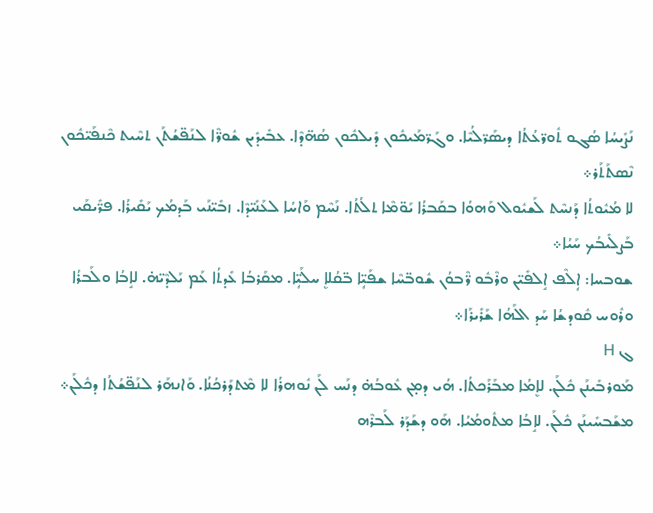ܢܰܨܺܝܚܳܐ ܣܳܓܘ ܬܽܘܪ̈ܥܳܬܳܐ ܕܝܣܰܪ̈ܠܳܝܶܐ. ܘܓܰܪ̈ܡܰܝܟܽܘܢ ܕܺܝܠܟܽܘܢ ܣܳܗ̈ܕܶܐ. ܥܒܺܝܕܺܝܢ ܫܽܘܪ̈ܶܐ ܠܢܰܦ̈ܫܳܬܰܢ ܬܚܶܝܬ ܟܶܢܦܰܝ̈ܟܽܘܢ ܢܶܣܬܰܬܰܪ܀
ܠܐ ܡܳܝܽܘܬܳܐ ܕܰܢܚܶܬ ܠܰܫܝܽܘܠ ܘܰܗܘܳܐ ܒܩܰܒܪܳܐ ܝܰܘ̈ܡܶܐ ܬܠܳܬܳܐ. ܢܰܚܶܡ ܘܰܐܚܳܐ ܠܥܰܢܺܝ̈ܕܶܐ. ܙܒܺܝ̈ܢܰܝ ܒܰܕܡܳܟ ܝܰܩܺܝܪܳܐ. ܦܪ̈ܺܝܩܰܝ ܒܰܨܠܺܝܒܳܟ ܚܰܝܳܐ܀
ܫܘܒܚܐ: ܐܴܠܶܦ ܐܱܠܦܺܝ̈ܢ ܘܪܶܒܽܘ ܪ̈ܶܒܘܳܢ ܫܽܘܒ̈ܚܶܐ ܫܦܰܝܴ̈ܐ ܒ̈ܩܳܠܐܷ ܚܠܰܝܴ̈ܐ. ܡܩܰܪܒܳܐ ܥܺܕܬܳܐ ܥܰܡ ܝܰܠܕܶܝ̈ܗ̇. ܠܐܱܒܳܐ ܘܠܰܒܪܳܐ ܘܪܽܘܚ ܩܽܘܕܫܳܐ ܚܰܕ ܐܠܰܗܳܐ ܫܰܪܺܝܪܰܐ܀
ܓ H
ܡܰܘܪܒܺܝܢܰܢ ܟܽܠܰܢ. ܠܐܷܡܳܐ ܡܒܰܪܰܟܬܳܐ. ܗܳܝ ܕܡ̣ܢ ܥܽܘܒܳܗ̇ ܕܢܰܚ ܠܰܢ ܢܽܘܗܪܳܐ ܠܐ ܡܶܬܕܰܪܟܳܢܳܐ. ܘܰܐܢܗܰܪ ܠܢܰܦ̈ܫܳܬܳܐ ܕܟܽܠܰܢ܀
ܡܫܰܒܚܺܝܢܰܢ ܟܽܠܰܢ. ܠܐܱܒܳܐ ܡܬܽܘܡܳܝܳܐ. ܗܰܘ ܕܫܰܕܰܪ ܠܰܒܪܶܗ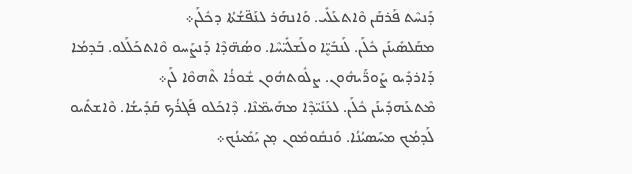ܕܰܢܚܶܬ ܦܰܪܩܰܢ ܘܶܐܬܥܰܠܺܝ. ܘܰܐܢܗܰܪ ܠܢܰܦ̈ܫܳܬܳܐ ܕܟܽܠܰܢ܀
ܡܩܰܠܣܺܝܢܰܢ ܟܽܠܰܢ. ܠܰܢܒܺܝܷ̈ܐ ܘܠܰܫܠܺܝ̈ܚܶܐ. ܘܣܳܗ̈ܕܶܐ ܕܰܢܨܰܚܘ ܘܶܐܬܟܰܠܰܠܘ. ܒܰܕܡܳܐ ܕܰܐܪܕܺܝܘ ܨܰܘܪ̈ܰܝܗܽܘܢ. ܨܠܽܘܬܗܽܘܢ ܫܽܘܪܳܐ ܬܶܗܘܶܐ ܠܰܢ܀
ܡܶܬܥܰܗܕܺܝܢܰܢ ܟܽܠܰܢ. ܠܥܰܢܺܝ̈ܕܶܐ ܡܗܰܝܡ̈ܢܶܐ. ܕܶܐܟܰܠܘ ܦܰܓܪܳܟ ܩܰܕܺܝܫܳܐ. ܘܶܐܫܬܺܝܘ ܠܰܕܡܳܟ ܡܚܰܣܝܳܢܳܐ. ܘܰܢܩܽܘܡܽܘܢ ܡ̣ܢ ܝܰܡܺܝܢܳܟ܀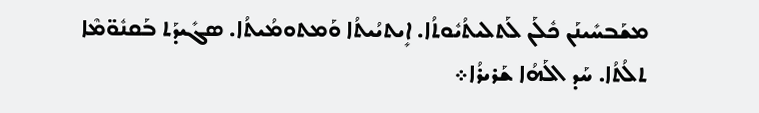ܡܫܰܒܚܺܝܢܰܢ ܟܽܠܰܢ ܠܰܬܠܝܬܳܝܽܘܬܳܐ. ܐܻܝܬܝܳܝܬܳܐ ܘܰܡܬܘܡܳܝܬܳܐ. ܣܓܺܝܕܰܬ ܒܰܩܢܽܘ̈ܡܶܐ ܬܠܳܬܳܐ. ܚܰܕ ܐܠܰܗܳܐ ܫܰܪܝܪܳܐ܀